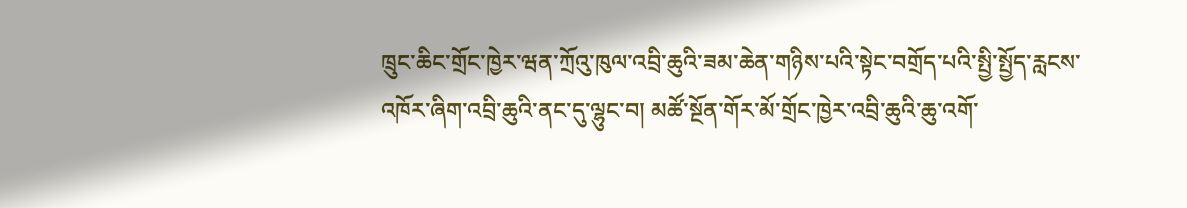ཁྲུང་ཆིང་གྲོང་ཁྱེར་ཝན་ཀྲོའུ་ཁུལ་འབྲི་ཆུའི་ཟམ་ཆེན་གཉིས་པའི་སྟེང་བགྲོད་པའི་སྤྱི་སྤྱོད་རླངས་འཁོར་ཞིག་འབྲི་ཆུའི་ནང་དུ་ལྷུང་བ། མཚོ་སྔོན་གོར་མོ་གྲོང་ཁྱེར་འབྲི་ཆུའི་ཆུ་འགོ་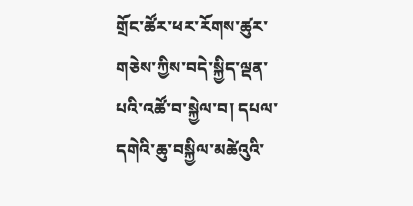གྲོང་ཚོར་ཕར་རོགས་ཚུར་གཅེས་ཀྱིས་བདེ་སྐྱིད་ལྡན་པའི་འཚོ་བ་སྐྱེལ་བ། དཔལ་དགེའི་ཆུ་བསྐྱིལ་མཚེའུའི་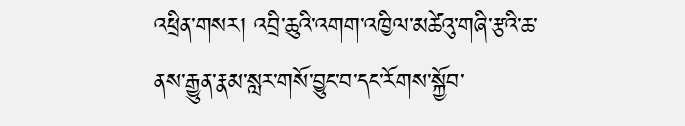འཕྲིན་གསར། འབྲི་ཆུའི་འགག་འཁྱིལ་མཚེའུ་གཞི་རྩའི་ཆ་ནས་རྒྱུན་རྣམ་སླར་གསོ་བྱུང་བ་དང་རོགས་སྐྱོབ་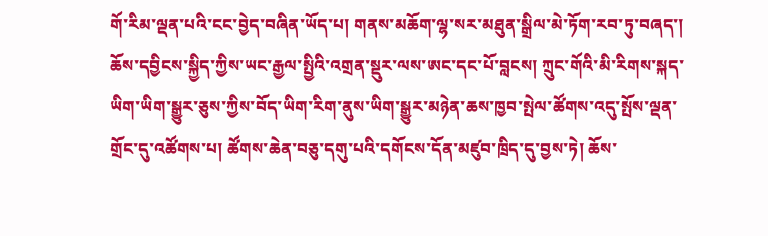གོ་རིམ་ལྡན་པའི་ངང་བྱེད་བཞིན་ཡོད་པ། གནས་མཆོག་ལྷ་སར་མཐུན་སྒྲིལ་མེ་ཏོག་རབ་ཏུ་བཞད་། ཆོས་དབྱིངས་སྐྱིད་ཀྱིས་ཡང་རྒྱལ་སྤྱིའི་འགྲན་སྡུར་ལས་ཨང་དང་པོ་བླངས། ཀྲུང་གོའི་མི་རིགས་སྐད་ཡིག་ཡིག་སྒྱུར་ཅུས་ཀྱིས་བོད་ཡིག་རིག་ནུས་ཡིག་སྒྱུར་མཉེན་ཆས་ཁྱབ་སྤེལ་ཚོགས་འདུ་སྤོས་ལྡན་གྲོང་དུ་འཚོགས་པ། ཚོགས་ཆེན་བཅུ་དགུ་པའི་དགོངས་དོན་མཛུབ་ཁྲིད་དུ་བྱས་ཏེ། ཆོས་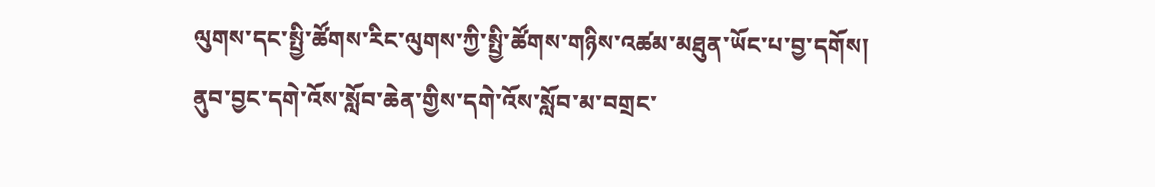ལུགས་དང་སྤྱི་ཚོགས་རིང་ལུགས་ཀྱི་སྤྱི་ཚོགས་གཉིས་འཚམ་མཐུན་ཡོང་པ་བྱ་དགོས། ནུབ་བྱང་དགེ་འོས་སློབ་ཆེན་གྱིས་དགེ་འོས་སློབ་མ་བགྲང་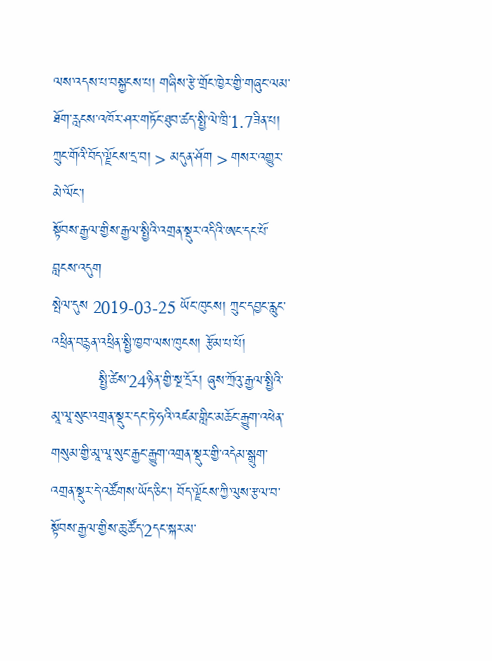ལས་འདས་པ་བསྐྱངས་པ། གཞིས་རྩེ་གྲོང་ཁྱེར་གྱི་གཞུང་ལམ་ཐོག་རླངས་འཁོར་ཤར་གཏོང་ཐུབ་ཚད་སྤྱི་ལེ་ཁྲི་1.7ཟིན་པ།
ཀྲུང་གོའི་བོད་ལྗོངས་དྲ་བ། > མདུན་ཤོག > གསར་འགྱུར་མེ་ལོང་།
སྟོབས་རྒྱལ་གྱིས་རྒྱལ་སྤྱིའི་འགྲན་སྡུར་འདིའི་ཨང་དང་པོ་བླངས་འདུག
སྤེལ་དུས 2019-03-25 ཡོང་ཁུངས། ཀྲུང་དབྱང་རླུང་འཕྲིན་བརྙན་འཕྲིན་སྤྱི་ཁྱབ་ལས་ཁུངས། རྩོམ་པ་པོ།
          སྤྱི་ཚེས་24ཉིན་གྱི་སྔ་དྲོར། ཞུས་ཀྲོའུ་རྒྱལ་སྤྱིའི་མཱ་ལཱ་སུང་འགྲན་སྡུར་དང་ཏེ་ཧའི་འཛམ་གླིང་མཆོང་རྒྱུག་འཕེན་གསུམ་གྱི་མཱ་ལཱ་སུང་རྒྱང་རྒྱུག་འགྲན་སྡུར་གྱི་འདེམ་སྒྲུག་འགྲན་སྡུར་དེ་འཚོགས་ཡོད་ཅིང་། བོད་ལྗོངས་ཀྱི་ལུས་རྩལ་བ་སྟོབས་རྒྱལ་གྱིས་ཆུ་ཚོད་2དང་སྐར་མ་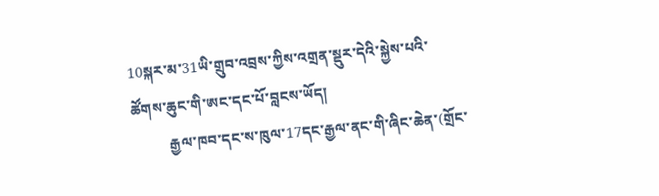10སྐར་མ་31ཡི་གྲུབ་འབྲས་ཀྱིས་འགྲན་སྡུར་དེའི་སྐྱེས་པའི་ཚོགས་ཆུང་གི་ཨང་དང་པོ་བླངས་ཡོད།
          རྒྱལ་ཁབ་དང་ས་ཁུལ་17དང་རྒྱལ་ནང་གི་ཞིང་ཆེན་(གྲོང་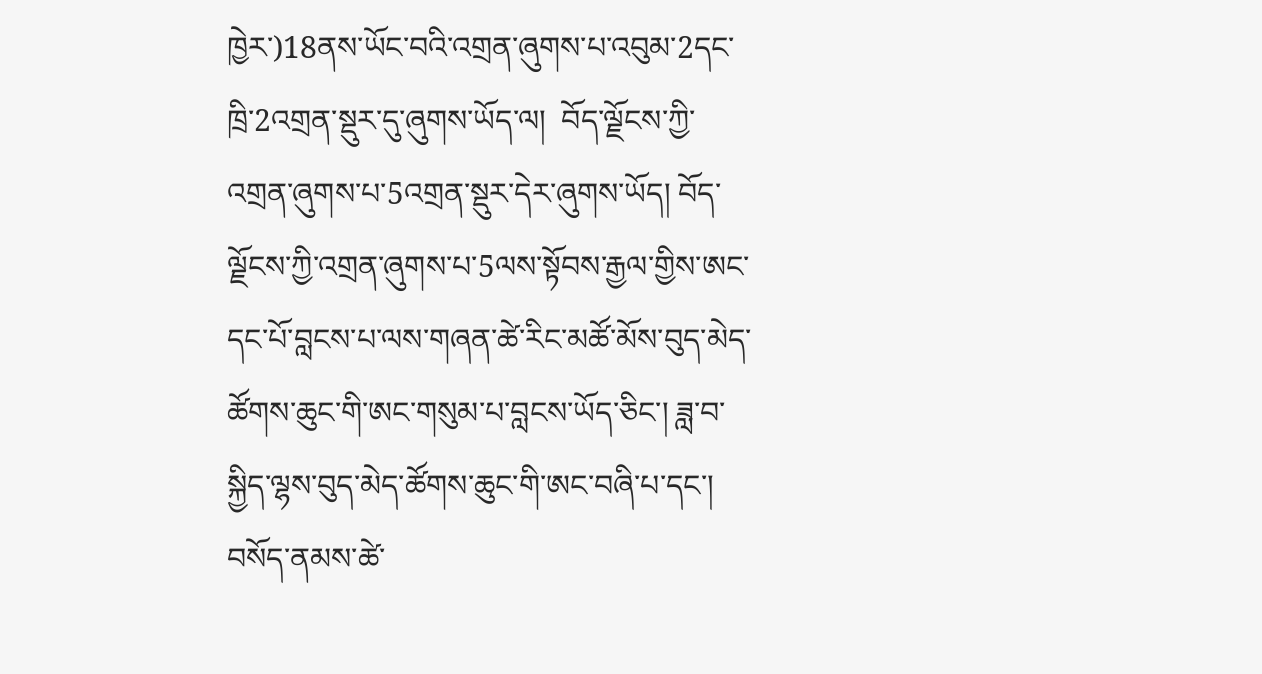ཁྱེར་)18ནས་ཡོང་བའི་འགྲན་ཞུགས་པ་འབུམ་2དང་ཁྲི་2འགྲན་སྡུར་དུ་ཞུགས་ཡོད་ལ།  བོད་ལྗོངས་ཀྱི་འགྲན་ཞུགས་པ་5འགྲན་སྡུར་དེར་ཞུགས་ཡོད། བོད་ལྗོངས་ཀྱི་འགྲན་ཞུགས་པ་5ལས་སྟོབས་རྒྱལ་གྱིས་ཨང་དང་པོ་བླངས་པ་ལས་གཞན་ཚེ་རིང་མཚོ་མོས་བུད་མེད་ཚོགས་ཆུང་གི་ཨང་གསུམ་པ་བླངས་ཡོད་ཅིང་། ཟླ་བ་སྐྱིད་ལྷས་བུད་མེད་ཚོགས་ཆུང་གི་ཨང་བཞི་པ་དང་། བསོད་ནམས་ཚེ་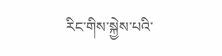རིང་གིས་སྐྱེས་པའི་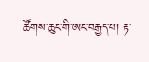ཚོགས་ཆུང་གི་ཨང་བརྒྱད་པ། རྟ་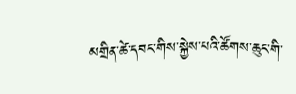མགྲིན་ཚེ་དབང་གིས་སྐྱེས་པའི་ཚོགས་ཆུང་གི་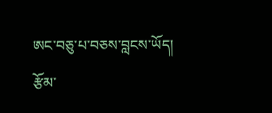ཨང་བཅུ་པ་བཅས་བླངས་ཡོད།
རྩོམ་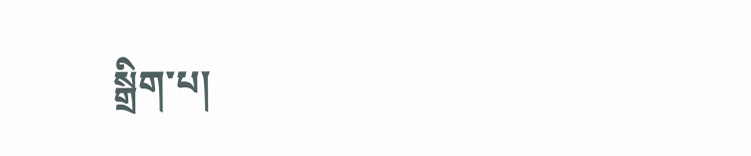སྒྲིག་པ།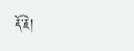རྡོ་རྗེ།